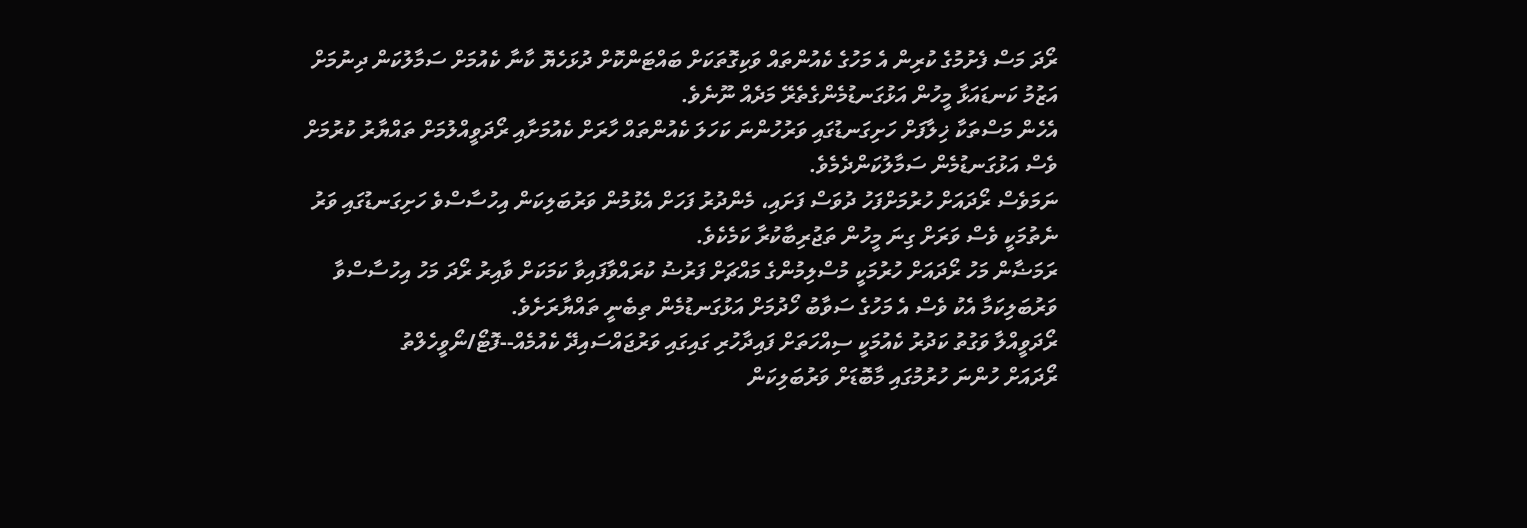ރޯދަ މަސް ފެށުމުގެ ކުރިން އެ މަހުގެ ކެއުންތައް ވަކިގޮތަކަށް ބައްޓަންކޮށް ދުޅަހެޔޮ ކާނާ ކެއުމަށް ސަމާލުކަން ދިނުމަށް އަޒުމު ކަނޑައަޅާ މީހުން އަޅުގަނޑުމެންގެތެރޭ މަދެއް ނޫނެވެ.
އެހެން މަސްތަކާ ޚިލާފަށް ހަށިގަނޑުގައި ވަރުހުންނަ ކަހަލަ ކެއުންތައް ހާރަށް ކެއުމަށާއި ރޯދަވީއްލުމަށް ތައްޔާރު ކުރުމަށް ވެސް އަޅުގަނޑުމެން ސަމާލުކަންދެމެވެ.
ނަމަވެސް ރޯދައަށް ހުރުމަށްފަހު ދުވަސް ފަށައި، މެންދުރު ފަހަށް އެޅުމުން ވަރުބަލިކަން އިހުސާސްވެ ހަށިގަނޑުގައި ވަރު ނެތުމަކީ ވެސް ވަރަށް ގިނަ މީހުން ތަޖުރިބާކުރާ ކަމެކެވެ.
ރަމަޟާން މަހު ރޯދައަށް ހުރުމަކީ މުސްލިމުންގެ މައްޗަށް ފަރުޟު ކުރައްވާފައިވާ ކަމަކަށް ވާއިރު ރޯދަ މަހު އިހުސާސްވާ ވަރުބަލިކަމާ އެކު ވެސް އެ މަހުގެ ސަވާބު ހޯދުމަށް އަޅުގަނޑުމެން ތިބެނީ ތައްޔާރަށެވެ.
ރޯދަވީއްލާ ވަގުތު ކަދުރު ކެއުމަކީ ސިއްހަތަށް ފައިދާހުރި ގައިގައި ވަރުޖައްސައިދޭ ކެއުމެއް--ފޮޓޯ/ނޯވީހެލްތު
ރޯދައަށް ހުންނަ ހުރުމުގައި މާބޮޑަށް ވަރުބަލިކަން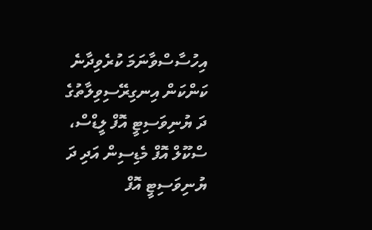އިހުސާސްވާނަމަ ކުރެވިދާނެ ކަންކަން އިނގިރޭސިވިލާތުގެ ދަ ޔުނިވަސިޓީ އޮފް ލީޑްސް، ސްކޫލް އޮފް މެޑިސިން އަދި ދަ ޔުނިވަސިޓީ އޮފް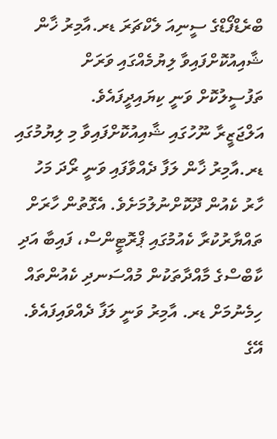ބްރެޑްފޯޑްގެ ސީނިއަ ލެކްޗަރަ ޑރ.އާމިރު ޚާން ޝާއިއުކޮށްފައިވާ ލިޔުމެއްގައި ވަރަށް ތަފުސީލުކޮށް ވަނީ ކިޔައިދީފައެވެ.
އަލްޖަޒީރާ ނޫހުގައި ޝާއިއުކޮށްފައިވާ މި ލިޔުމުގައި ޑރ.އާމިރު ޚާން ލަފާ ދެއްވާފައި ވަނީ ރޯދަ މަހު ހާރު ކެއުން ދޫކޮށްނުލުމަށެވެ. އެގޮތުން ހާރަށް ތައްޔާރުކުރާ ކެއުމުގައި ޕްރޮޓީންސް، ފައިބާ އަދި ކާބްސްގެ މާއްދާތަކުން މުއްސަނދި ކެއުންތައް ހިމެނުމަށް ޑރ. އާމިރު ވަނީ ލަފާ ދެއްވައިފައެވެ.
އޭގެ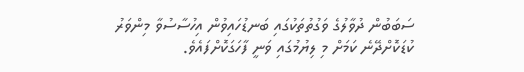ސަބަބުން ދުވާލުގެ ވަގުތުތަކުގައި ބަނޑުހައިވުން އިހުސާސުވާ މިންވަރު ކުޑަކޮށްދޭނެ ކަމަށް މި ލިޔުމުގައި ވަނީ ފާހަގަކޮށްފައެވެ.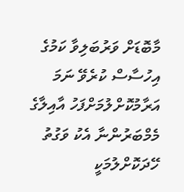މާބޮޑަށް ވަރުބަލިވާ ކަމުގެ އިހުސާސް ކުރެވޭ ނަމަ އަރާމުކޮށްލުމަށްފަހު އާއިލާގެ މެމްބަރުންނާ އެކު ވަގުތު ހޭދަކޮށްލުމަކީ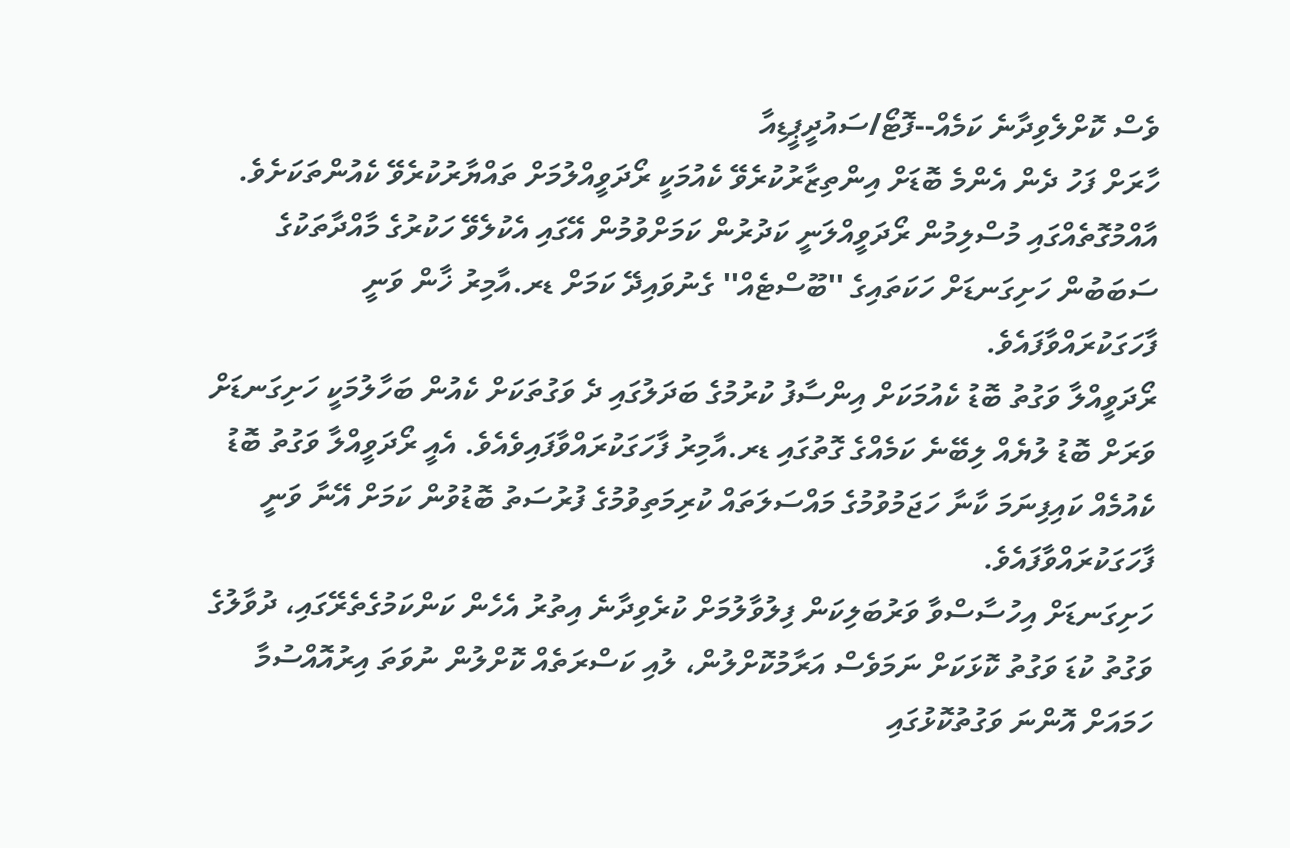ވެސް ކޮށްލެވިދާނެ ކަމެއް--ފޮޓޯ/ސައުދީޕީޑިއާ
ހާރަށް ފަހު ދެން އެންމެ ބޮޑަށް އިންތިޒާރުކުރެވޭ ކެއުމަކީ ރޯދަވީއްލުމަށް ތައްޔާރުކުރެވޭ ކެއުންތަކަށެވެ. އާއްމުގޮތެއްގައި މުސްލިމުން ރޯދަވީއްލަނީ ކަދުރުން ކަމަށްވުމުން އޭގައި އެކުލެވޭ ހަކުރުގެ މާއްދާތަކުގެ ސަބަބުން ހަށިގަނޑަށް ހަކަތައިގެ ''ބޫސްޓެއް'' ގެނުވައިދޭ ކަމަށް ޑރ.އާމިރު ޚާން ވަނީ ފާހަގަކުރައްވާފައެވެ.
ރޯދަވީއްލާ ވަގުތު ބޮޑު ކެއުމަކަށް އިންސާފު ކުރުމުގެ ބަދަލުގައި ދެ ވަގުތަކަށް ކެއުން ބަހާލުމަކީ ހަށިގަނޑަށް ވަރަށް ބޮޑު ލުޔެއް ލިބޭނެ ކަމެއްގެ ގޮތުގައި ޑރ.އާމިރު ފާހަގަކުރައްވާފައިވެއެވެ. އެއީ ރޯދަވީއްލާ ވަގުތު ބޮޑު ކެއުމެއް ކައިފިނަމަ ކާނާ ހަޖަމުވުމުގެ މައްސަލަތައް ކުރިމަތިވުމުގެ ފުރުސަތު ބޮޑުވުން ކަމަށް އޭނާ ވަނީ ފާހަގަކުރައްވާފައެވެ.
ހަށިގަނޑަށް އިހުސާސްވާ ވަރުބަލިކަން ފިލުވާލުމަށް ކުރެވިދާނެ އިތުރު އެހެން ކަންކަމުގެތެރޭގައި، ދުވާލުގެ ވަގުތު ކުޑަ ވަގުތު ކޮޅަކަށް ނަމަވެސް އަރާމުކޮށްލުން، ލުއި ކަސްރަތެއް ކޮށްލުން ނުވަތަ އިރުއޮއްސުމާ ހަމައަށް އޮންނަ ވަގުތުކޮޅުގައި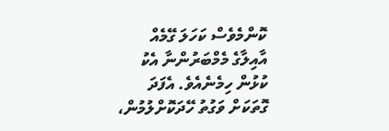ކޮންމެވެސް ކަހަލަ ގޭމެއް އާއިލާގެ މެމްބަރުންނާ އެކު ކުޅުން ހިމެނެއެވެ. އެފަދަ ގޮތަކަށް ވަގުތު ހޭދަކޮށްލުމުން،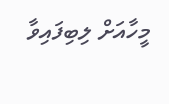މީހާއަށް ލިބިފައިވާ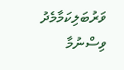ވަރުބަލިކަމާމެދު ވިސްނުމާ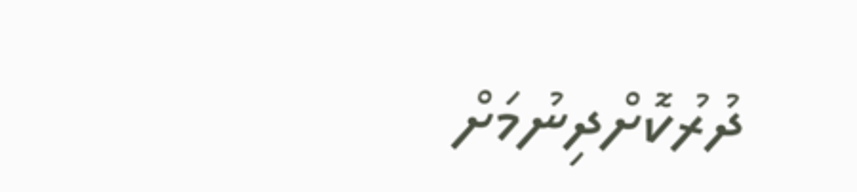ދުރުކޮށްދިނުމަށް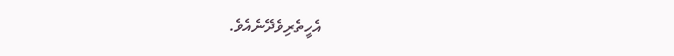އެހީތެރިވެދޭނެއެވެ.